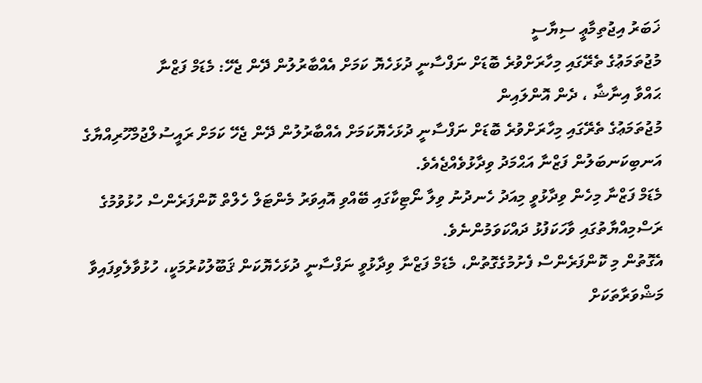ޚަބަރު އިޖުތިމާޢީ ސިޔާސީ
މުޖުތަމަޢުގެ ތެރޭގައި މިހާރަށްވުރެ ބޮޑަށް ނަފްސާނީ ދުޅަހެޔޮ ކަމަށް އެއްބާރުލުން ދޭން ޖެހޭ: މެޑަމް ފަޒްނާ
ޙައްވާ އިނާޝާ ، ދެން އޮންލައިން
މުޖުތަމަޢުގެ ތެރޭގައި މިހާރަށްވުރެ ބޮޑަށް ނަފްސާނީ ދުޅަހެޔޮކަމަށް އެއްބާރުލުން ދޭން ޖެހޭ ކަމަށް ރައީސުލްޖުމްހޫރިއްޔާގެ އަނބިކަނބަލުން ފަޒްނާ އަޙްމަދު ވިދާޅުވެއްޖެއެވެ.
މެޑަމް ފަޒްނާ މިހެން ވިދާޅުވީ މިއަދު ހެނދުނު ވިލާ ނޯޓިކާގައި ބޭއްވި އޮއިވަރު މެންޓަލް ހެލްތް ކޮންފަރެންސް ހުޅުވުމުގެ ރަސްމިއްޔާތުގައި ވާހަކަފުޅު ދައްކަވަމުންނެވެ.
އެގޮތުން މި ކޮންފަރެންސް ފެށުމުގެގޮތުން، މެޑަމް ފަޒްނާ ވިދާޅުވީ ނަފްސާނީ ދުޅަހެޔޮކަން ޤަބޫލުކުރުމަކީ، ހުޅުވާލެވިފައިވާ މަޝްވަރާތަކަށް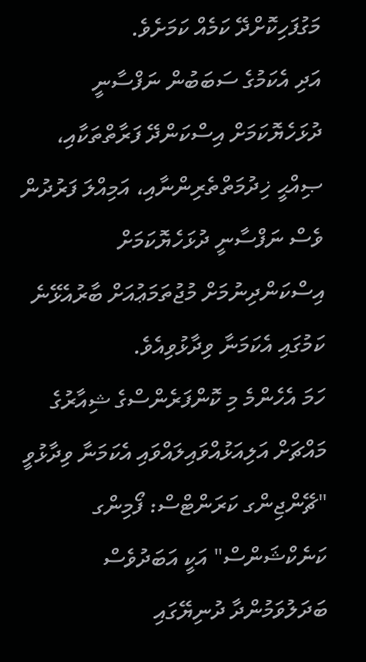މަގުފަހިކޮށްދޭ ކަމެއް ކަމަށެވެ.
އަދި އެކަމުގެ ސަބަބުން ނަފްސާނީ ދުޅަހެޔޮކަމަށް އިސްކަންދޭ ފަރާތްތަކާއި، ޞިއްޙީ ޚިދުމަތްތެރިންނާއި، އަމިއްލަ ފަރުދުން ވެސް ނަފްސާނީ ދުޅަހެޔޮކަމަށް އިސްކަންދިނުމަށް މުޖުތަމަޢުއަށް ބާރުއެޅޭނެ ކަމުގައި އެކަމަނާ ވިދާޅުވިއެވެ.
ހަމަ އެހެންމެ މި ކޮންފަރެންސްގެ ޝިއާރުގެ މައްޗަށް އަލިއަޅުއްވައިލައްވައި އެކަމަނާ ވިދާޅުވީ "ޗޭންޖިންގ ކަރަންޓްސް: ފޯމިންގ ކަނެކްޝަންސް" އަކީ އަބަދުވެސް ބަދަލުވަމުންދާ ދުނިޔޭގައި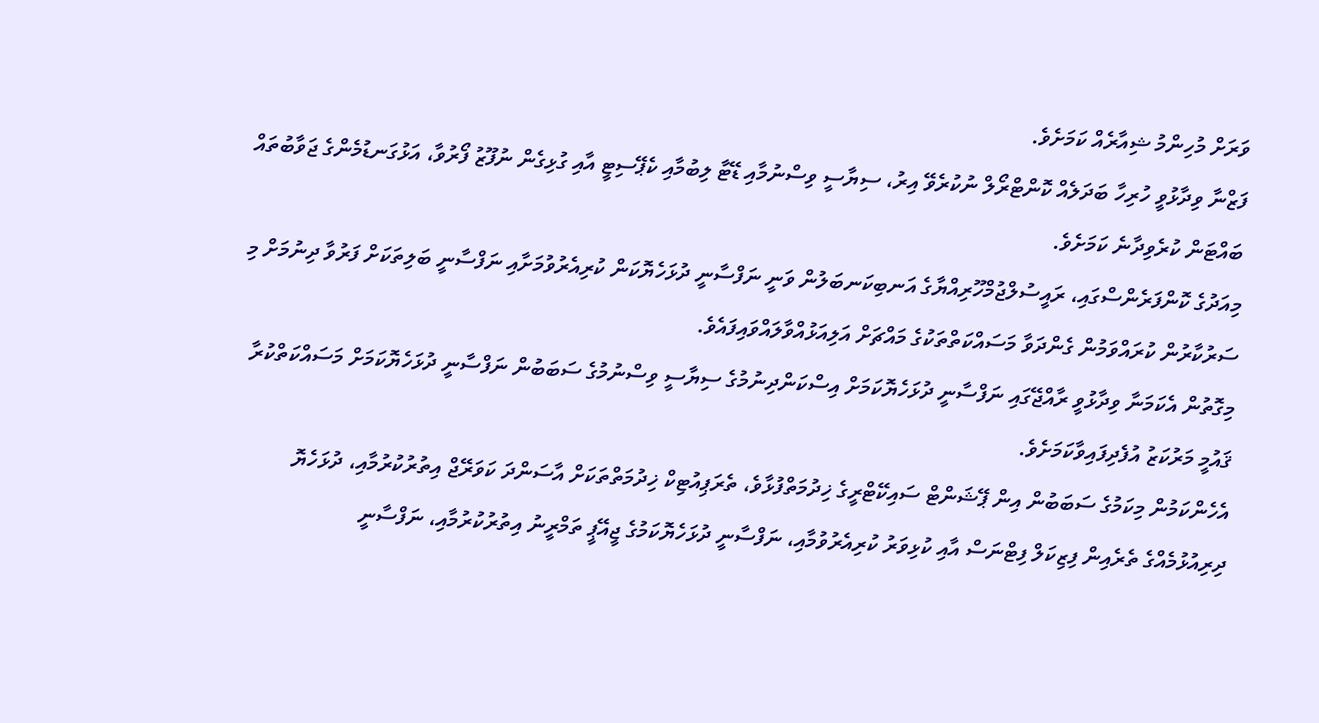ވަރަށް މުހިންމު ޝިއާރެއް ކަމަށެވެ.
ފަޒްނާ ވިދާޅުވީ ހުރިހާ ބަދަލެއް ކޮންޓްރޯލް ނުކުރެވޭ އިރު، ސިޔާސީ ވިސްނުމާއި ޑޭޓާ ލިބުމާއި ކެޕޭސިޓީ އާއި ގުޅިގެން ނުފޫޒު ފޯރުވާ، އަޅުގަނޑުމެންގެ ޖަވާބުތައް ބައްޓަން ކުރެވިދާނެ ކަމަށެވެ.
މިއަދުގެ ކޮންފަރެންސްގައި، ރައީސުލްޖުމްހޫރިއްޔާގެ އަނބިކަނބަލުން ވަނީ ނަފްސާނީ ދުޅަހެޔޮކަން ކުރިއެރުވުމަށާއި ނަފްސާނީ ބަލިތަކަށް ފަރުވާ ދިނުމަށް މި ސަރުކާރުން ކުރައްވަމުން ގެންދަވާ މަސައްކަތްތަކުގެ މައްޗަށް އަލިއަޅުއްވާލައްވައިފައެވެ.
މިގޮތުން އެކަމަނާ ވިދާޅުވީ ރާއްޖޭގައި ނަފްސާނީ ދުޅަހެޔޮކަމަށް އިސްކަންދިނުމުގެ ސިޔާސީ ވިސްނުމުގެ ސަބަބުން ނަފްސާނީ ދުޅަހެޔޮކަމަށް މަސައްކަތްކުރާ ޤައުމީ މަރުކަޒު އުފެދިފައިވާކަމަށެވެ.
އެހެންކަމުން މިކަމުގެ ސަބަބުން އިން ޕޭޝަންޓް ސައިކޭޓްރީގެ ޚިދުމަތްފުޅާވެ، ތެރަޕިއުޓިކް ޚިދުމަތްތަކަށް އާސަންދަ ކަވަރޭޖް އިތުރުކުރުމާއި، ދުޅަހެޔޮ ދިރިއުޅުމެއްގެ ތެރެއިން ފިޒިކަލް ފިޓްނަސް އާއި ކުޅިވަރު ކުރިއެރުވުމާއި، ނަފްސާނީ ދުޅަހެޔޮކަމުގެ ޖީއޭޕީ ތަމްރީނު އިތުރުކުރުމާއި، ނަފްސާނީ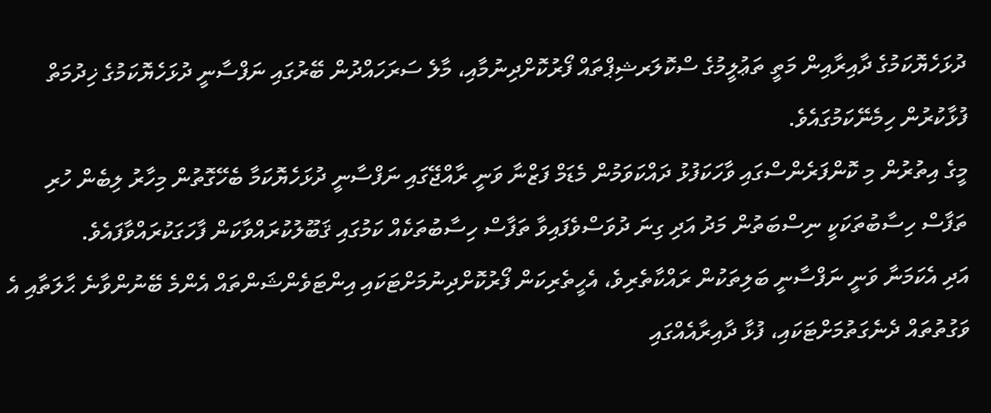ދުޅަހެޔޮކަމުގެ ދާއިރާއިން މަތީ ތަޢުލީމުގެ ސްކޮލަރޝިޕްތައް ފޯރުކޮށްދިނުމާއި، މާލެ ސަރަހައްދުން ބޭރުގައި ނަފްސާނީ ދުޅަހެޔޮކަމުގެ ޚިދުމަތް ފުޅާކުރުން ހިމެނޭކަމުގައެވެ.
މީގެ އިތުރުން މި ކޮންފަރެންސްގައި ވާހަކަފުޅު ދައްކަވަމުން މެޑަމް ފަޒްނާ ވަނީ ރާއްޖޭގައި ނަފްސާނީ ދުޅަހެޔޮކަމާ ބެހޭގޮތުން މިހާރު ލިބެން ހުރި ތަފާސް ހިސާބުތަކަކީ ނިސްބަތުން މަދު އަދި ގިނަ ދުވަސްވެފައިވާ ތަފާސް ހިސާބުތަކެއް ކަމުގައި ޤަބޫލުކުރައްވާކަން ފާހަގަކުރައްވާފައެވެ.
އަދި އެކަމަނާ ވަނީ ނަފްސާނީ ބަލިތަކުން ރައްކާތެރިވެ، އެހީތެރިކަން ފޯރުކޮށްދިނުމަށްޓަކައި އިންޓަވެންޝަންތައް އެންމެ ބޭނުންވާނެ ޙާލަތާއި އެ ވަގުތުތައް ދެނެގަތުމަށްޓަކައި، ފުޅާ ދާއިރާއެއްގައި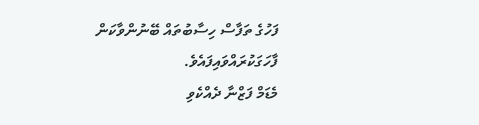ފަހުގެ ތަފާސް ހިސާބުތައް ބޭނުންވާކަން ފާހަގަކުރައްވައިފައެވެ.
މެޑަމް ފަޒްނާ ދެއްކެވި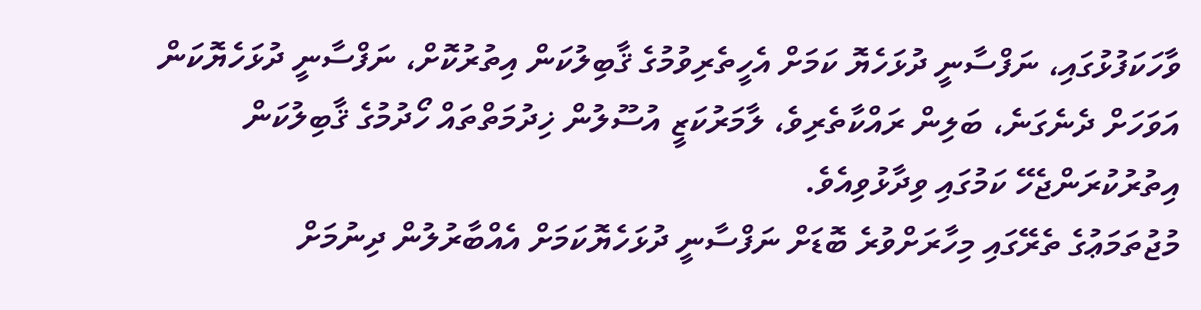ވާހަކަފުޅުގައި، ނަފްސާނީ ދުޅަހެޔޮ ކަމަށް އެހީތެރިވުމުގެ ޤާބިލުކަން އިތުރުކޮށް، ނަފްސާނީ ދުޅަހެޔޮކަން އަވަހަށް ދެނެގަނެ، ބަލިން ރައްކާތެރިވެ، ލާމަރުކަޒީ އުސޫލުން ޚިދުމަތްތައް ހޯދުމުގެ ޤާބިލުކަން އިތުރުކުރަންޖެހޭ ކަމުގައި ވިދާޅުވިއެވެ.
މުޖުތަމަޢުގެ ތެރޭގައި މިހާރަށްވުރެ ބޮޑަށް ނަފްސާނީ ދުޅަހެޔޮކަމަށް އެއްބާރުލުން ދިނުމަށް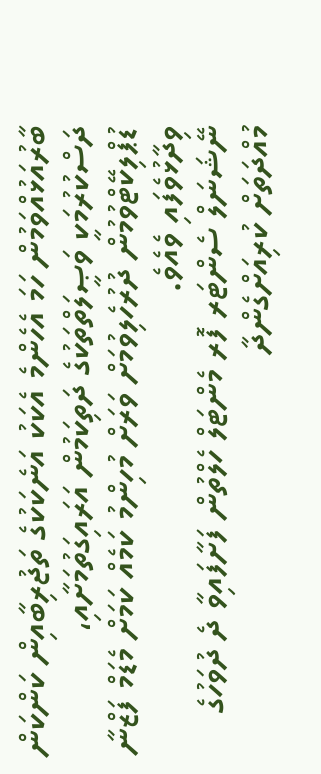ބާރުއަޅުއްވަމުން ހަމަ އެހެންމެ އެކަކު އަނެކަކުގެ ތަޖުރިބާއިން ކަންކަން ދަސްކުރުމަކީ ވަޞީލަތްތަކުގެ ދަތިކަމުން އަރައިގަތުމަށާއި، ޑުޕްލިކޭޓްވުމުން ދުރުހެލިވުމަށް ވަރަށް މުހިންމު ކަމެއް ކަމަށް މެޑަމް ފަޒްނާ ވިދާޅުވެފައި ވެއެވެ.
ނޭޝަނަލް ސެންޓަރ ފޮރ މެންޓަލް ހެލްތުން ފަށާފައިވާ ދެ ދުވަހުގެ މުއްދަތަށް ކުރިއަށްގެންދާ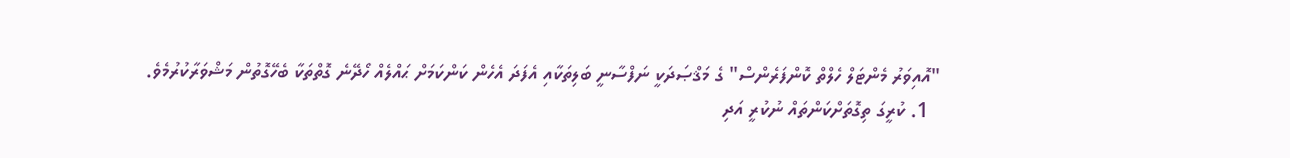"އޮއިވަރު މެންޓަލް ހެލްތް ކޮންފަރެންސް" ގެ މަޤްޞަދަކީ ނަފްސާނީ ބަލިތަކާއި އެފަދަ އެހެން ކަންކަމަށް ޙައްލެއް ހޯދޭނެ ގޮތްތަކާ ބެހޭގޮތުން މަޝްވަރާކުރުމެވެ.
  1. ކުރީގަ ތިގޮތަށްކަންތައް ނުކުރީ އަދި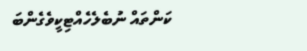ކަންތައް ނުބެލެހެއްޓިކީވެގެންބަ